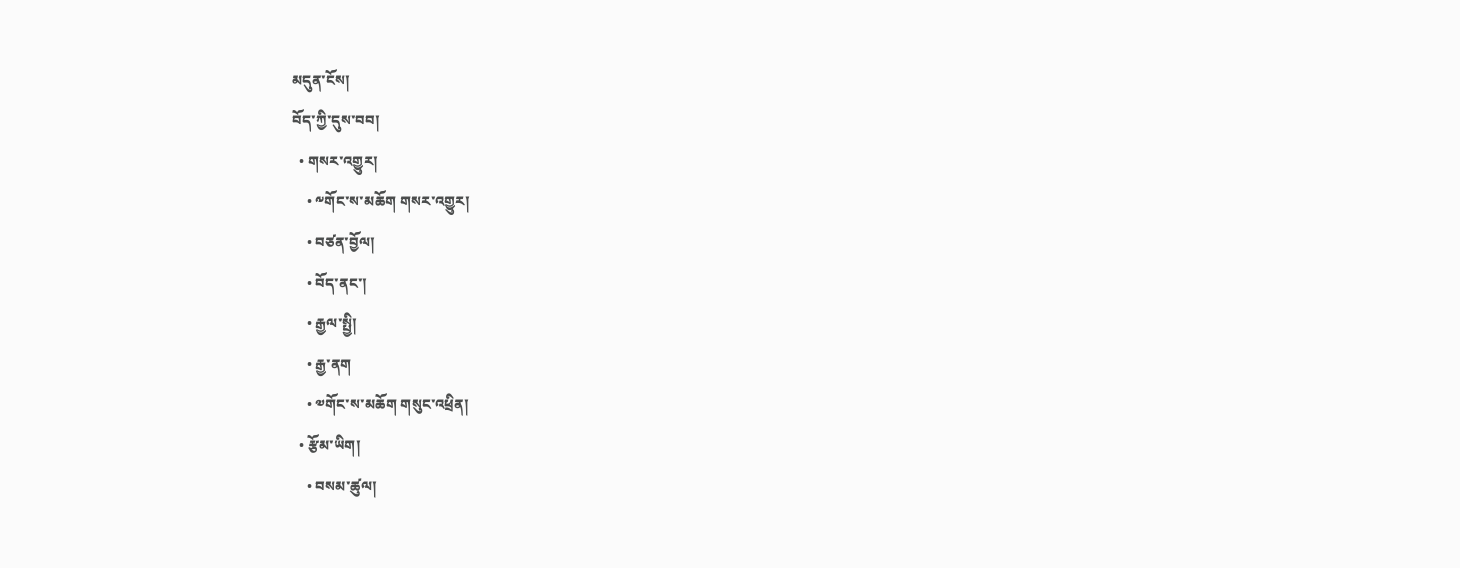མདུན་ངོས།
བོད་ཀྱི་དུས་བབ།
  • གསར་འགྱུར།
    • ༸གོང་ས་མཆོག གསར་འགྱུར།
    • བཙན་བྱོལ།
    • བོད་ནང་།
    • རྒྱལ་སྤྱི།
    • རྒྱ་ནག
    • ༧གོང་ས་མཆོག གསུང་འཕྲིན།
  • རྩོམ་ཡིག།
    • བསམ་ཚུལ།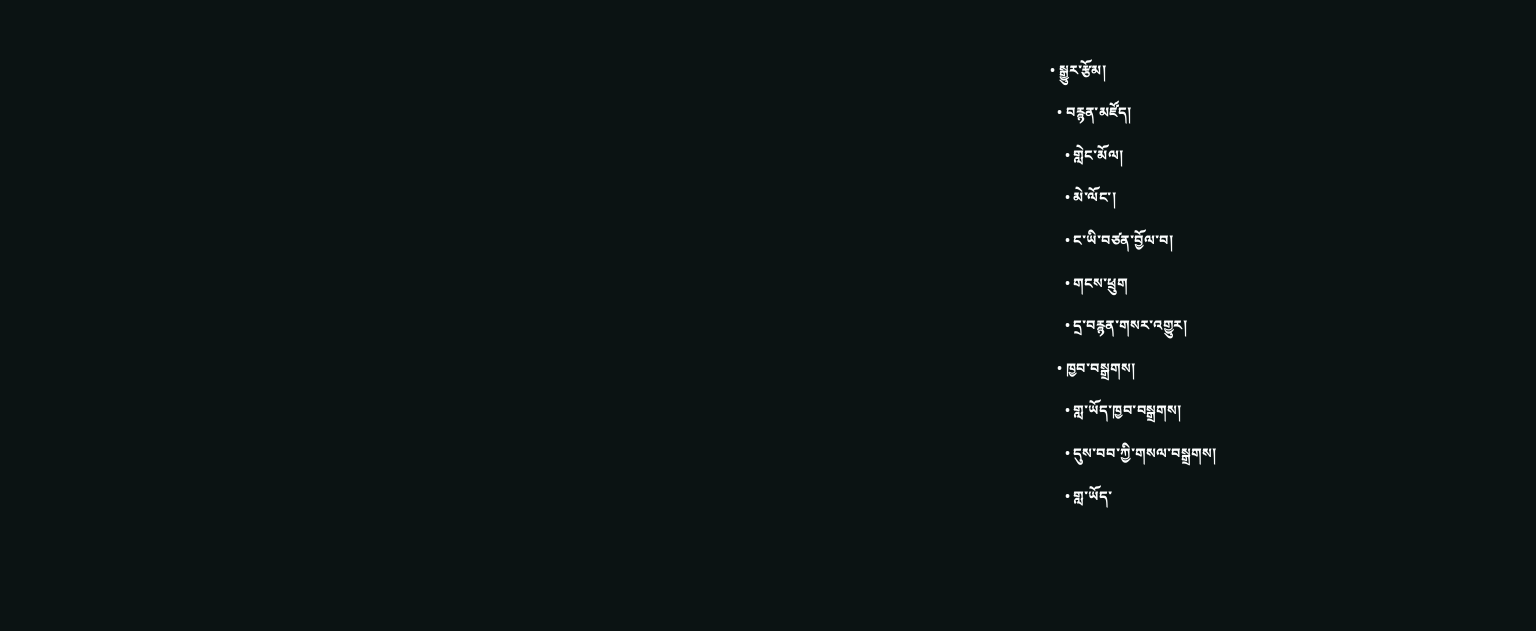• སྒྱུར་རྩོམ།
  • བརྙན་མཛོད།
    • གླེང་མོལ།
    • མེ་ལོང་།
    • ང་ཡི་བཙན་བྱོལ་བ།
    • གངས་ཕྲུག
    • དྲ་བརྙན་གསར་འགྱུར།
  • ཁྱབ་བསྒྲགས།
    • གླ་ཡོད་ཁྱབ་བསྒྲགས།
    • དུས་བབ་ཀྱི་གསལ་བསྒྲགས།
    • གླ་ཡོད་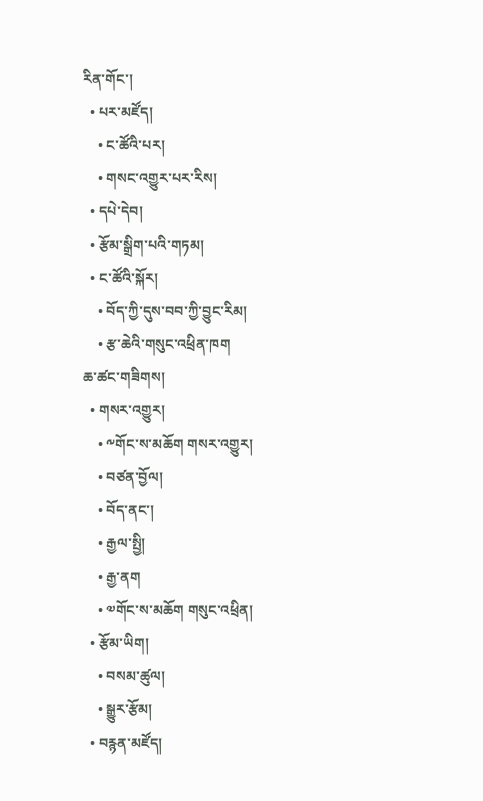རིན་གོང་།
  • པར་མཛོད།
    • ང་ཚོའི་པར།
    • གསང་འགྱུར་པར་རིས།
  • དཔེ་དེབ།
  • རྩོམ་སྒྲིག་པའི་གཏམ།
  • ང་ཚོའི་སྐོར།
    • བོད་ཀྱི་དུས་བབ་ཀྱི་བྱུང་རིམ།
    • རྩ་ཆེའི་གསུང་འཕྲིན་ཁག
ཆ་ཚང་གཟིགས།
  • གསར་འགྱུར།
    • ༸གོང་ས་མཆོག གསར་འགྱུར།
    • བཙན་བྱོལ།
    • བོད་ནང་།
    • རྒྱལ་སྤྱི།
    • རྒྱ་ནག
    • ༧གོང་ས་མཆོག གསུང་འཕྲིན།
  • རྩོམ་ཡིག།
    • བསམ་ཚུལ།
    • སྒྱུར་རྩོམ།
  • བརྙན་མཛོད།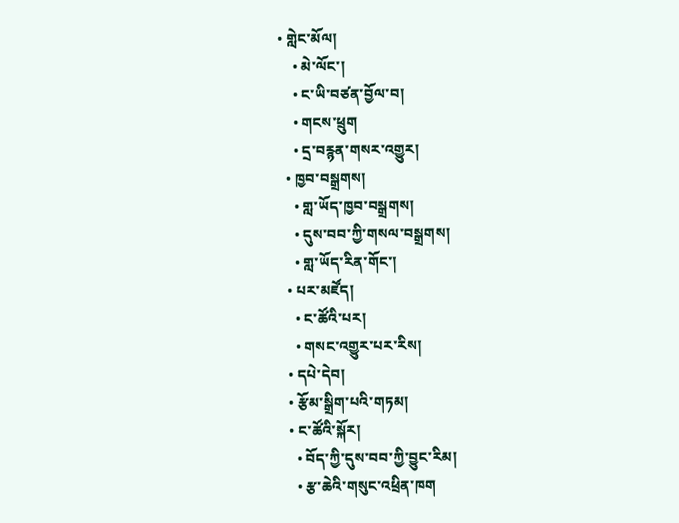• གླེང་མོལ།
    • མེ་ལོང་།
    • ང་ཡི་བཙན་བྱོལ་བ།
    • གངས་ཕྲུག
    • དྲ་བརྙན་གསར་འགྱུར།
  • ཁྱབ་བསྒྲགས།
    • གླ་ཡོད་ཁྱབ་བསྒྲགས།
    • དུས་བབ་ཀྱི་གསལ་བསྒྲགས།
    • གླ་ཡོད་རིན་གོང་།
  • པར་མཛོད།
    • ང་ཚོའི་པར།
    • གསང་འགྱུར་པར་རིས།
  • དཔེ་དེབ།
  • རྩོམ་སྒྲིག་པའི་གཏམ།
  • ང་ཚོའི་སྐོར།
    • བོད་ཀྱི་དུས་བབ་ཀྱི་བྱུང་རིམ།
    • རྩ་ཆེའི་གསུང་འཕྲིན་ཁག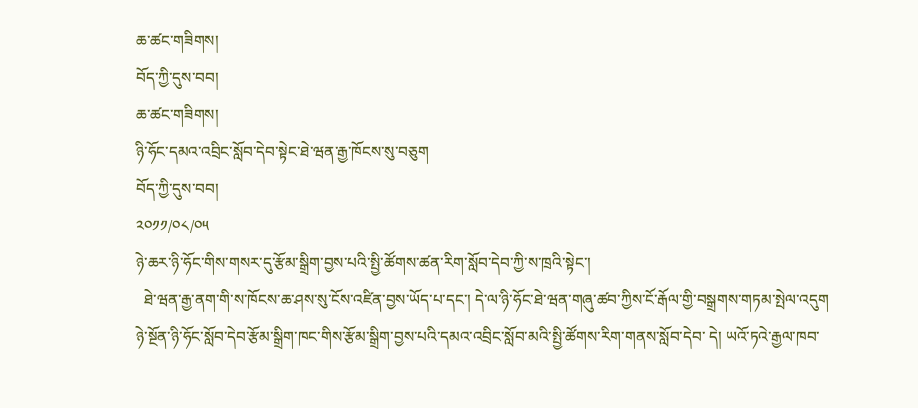ཆ་ཚང་གཟིགས།
བོད་ཀྱི་དུས་བབ།
ཆ་ཚང་གཟིགས།
ཉི་ཧོང་དམའ་འབྲིང་སློབ་དེབ་སྟེང་ཐེ་ཝན་རྒྱ་ཁོངས་སུ་བཅུག
བོད་ཀྱི་དུས་བབ།
༢༠༡༡/༠༨/༠༥
ཉེ་ཆར་ཉི་ཧོང་གིས་གསར་དུ་རྩོམ་སྒྲིག་བྱས་པའི་སྤྱི་ཚོགས་ཚན་རིག་སློབ་དེབ་ཀྱི་ས་ཁྲའི་སྟེང་།
  ཐེ་ཝན་རྒྱ་ནག་གི་ས་ཁོངས་ཆ་ཤས་སུ་ངོས་འཛིན་བྱས་ཡོད་པ་དང་། དེ་ལ་ཉི་ཧོང་ཐེ་ཝན་གཞུ་ཚབ་ཀྱིས་ངོ་རྒོལ་གྱི་བསྒྲགས་གཏམ་སྤེལ་འདུག
ཉེ་སྔོན་ཉི་ཧོང་སློབ་དེབ་རྩོམ་སྒྲིག་ཁང་གིས་རྩོམ་སྒྲིག་བྱས་པའི་དམའ་འབྲིང་སློབ་མའི་སྤྱི་ཚོགས་རིག་གནས་སློབ་དེབ་ དེ། ཡའོ་ཏའེ་རྒྱལ་ཁབ་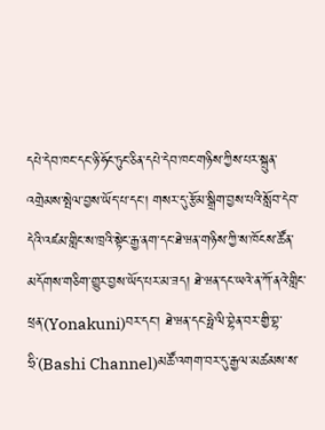དཔེ་དེབ་ཁང་དང་ཉི་ཧོང་ཏུང་ཅིན་དཔེ་དེབ་ཁང་གཉིས་ཀྱིས་པར་སྐྲུན་འགྲེམས་སྤེལ་བྱས་ཡོད་པ་དང་། གསར་དུ་རྩོམ་སྒྲིག་བྱས་པའི་སློབ་དེབ་དེའི་འཛམ་གླིང་ས་ཁྲའི་སྟེང་རྒྱ་ནག་དང་ཐེ་ཝན་གཉིས་ཀྱི་ས་ཁོངས་ཚོན་མདོགས་གཅིག་གྱུར་བྱས་ཡོད་པར་མ་ཟད། ཐེ་ཝན་དང་ཡའེ་ན་ཀོ་ནའེ་གླིང་ཕྲན་(Yonakuni)བར་དང་། ཐེ་ཝན་དང་ཧྥེ་ལི་བྷེན་བར་གྱི་བྷ་ཧྲི་(Bashi Channel)མཚོ་འགག་བར་དུ་རྒྱལ་མཚམས་ས་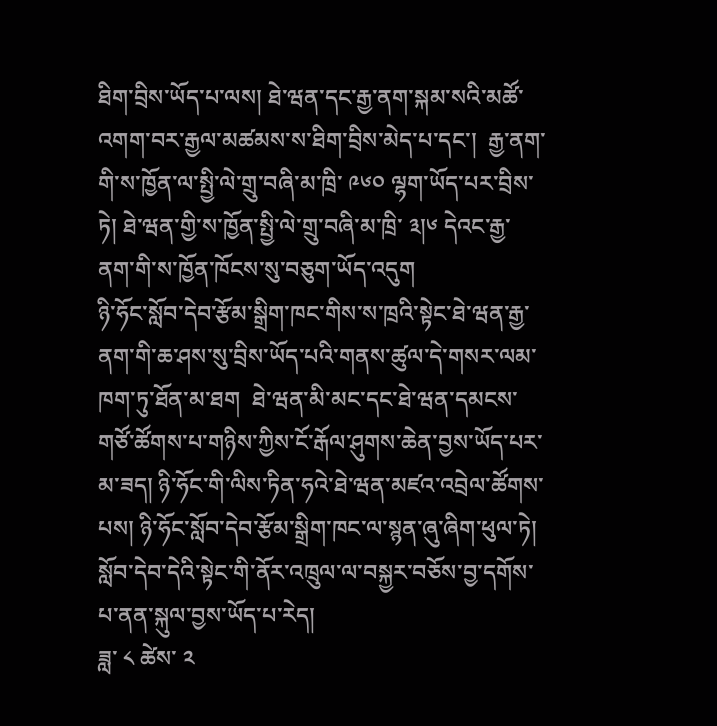ཐིག་བྲིས་ཡོད་པ་ལས། ཐེ་ཝན་དང་རྒྱ་ནག་སྐམ་སའི་མཚོ་འགག་བར་རྒྱལ་མཚམས་ས་ཐིག་བྲིས་མེད་པ་དང་།  རྒྱ་ནག་གི་ས་ཁྱོན་ལ་སྤྱི་ལེ་གྲུ་བཞི་མ་ཁྲི་ ༩༦༠ ལྷག་ཡོད་པར་བྲིས་ཏེ། ཐེ་ཝན་གྱི་ས་ཁྱོན་སྤྱི་ལེ་གྲུ་བཞི་མ་ཁྲི་ ༣།༦ དེའང་རྒྱ་ནག་གི་ས་ཁྱོན་ཁོངས་སུ་བཅུག་ཡོད་འདུག
ཉི་ཧོང་སློབ་དེབ་རྩོམ་སྒྲིག་ཁང་གིས་ས་ཁྲའི་སྟེང་ཐེ་ཝན་རྒྱ་ནག་གི་ཆ་ཤས་སུ་བྲིས་ཡོད་པའི་གནས་ཚུལ་དེ་གསར་ལམ་ཁག་ཏུ་ཐོན་མ་ཐག  ཐེ་ཝན་མི་མང་དང་ཐེ་ཝན་དམངས་གཙོ་ཚོགས་པ་གཉིས་ཀྱིས་ངོ་རྒོལ་ཤུགས་ཆེན་བྱས་ཡོད་པར་མ་ཟད། ཉི་ཧོང་གི་ལིས་ཏིན་ཧའེ་ཐེ་ཝན་མཛའ་འབྲེལ་ཚོགས་པས། ཉི་ཧོང་སློབ་དེབ་རྩོམ་སྒྲིག་ཁང་ལ་སྙན་ཞུ་ཞིག་ཕུལ་ཏེ། སློབ་དེབ་དེའི་སྟེང་གི་ནོར་འཁྲུལ་ལ་བསྐྱར་བཅོས་བྱ་དགོས་པ་ནན་སྐུལ་བྱས་ཡོད་པ་རེད།
ཟླ་ ༨ ཚེས་ ༢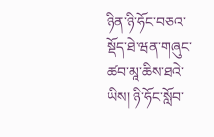ཉིན་ཉི་ཧོང་བཅའ་སྡོད་ཐེ་ཝན་གཞུང་ཚབ་མཱ་ཆིས་ཐའེ་ཡིས། ཉི་ཧོང་སློབ་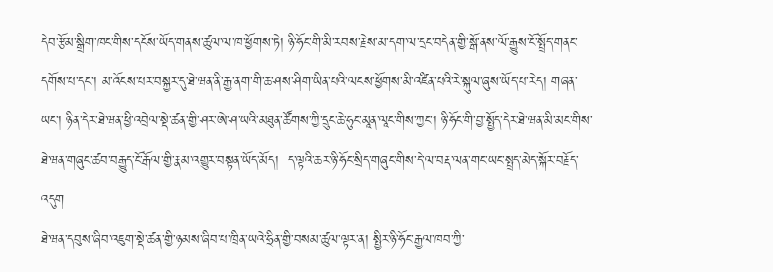དེབ་རྩོམ་སྒྲིག་ཁང་གིས་དངོས་ཡོད་གནས་ཚུལ་ལ་ཁ་ཕྱོགས་ཏེ། ཉི་ཧོང་གི་མི་རབས་རྗེས་མ་དག་ལ་དྲང་བདེན་གྱི་སྒོ་ནས་ལོ་རྒྱུས་ངོ་སྤྲོད་གནང་དགོས་པ་དང་། མ་འོངས་པར་བསྐྱར་དུ་ཐེ་ཝན་ནི་རྒྱ་ནག་གི་ཆ་ཤས་ཤིག་ཡིན་པའི་ལངས་ཕྱོགས་མི་འཛིན་པའི་རེ་སྐུལ་ཞུས་ཡོད་པ་རེད། གཞན་ཡང་། ཉིན་དེར་ཐེ་ཝན་ཕྱི་འབྲེལ་སྡེ་ཚན་གྱི་ཤར་ཨེ་ཤ་ཡའི་མཐུན་ཚོགས་ཀྱི་དྲུང་ཆེ་ཧུང་མཱན་ལཱང་གིས་ཀྱང་། ཉི་ཧོང་གི་བྱ་སྤྱོད་དེར་ཐེ་ཝན་མི་མང་གིས་ཐེ་ཝན་གཞུང་ཚབ་བརྒྱུད་ངོ་རྒོལ་གྱི་རྣམ་འགྱུར་བསྟན་ཡོད་མོད།  ད་ལྟའི་ཆར་ཉི་ཧོང་སྲིད་གཞུང་གིས་དེ་ལ་བརྡ་ལན་གང་ཡང་སྤྲད་མེད་སྐོར་བརྗོད་འདུག
ཐེ་ཝན་དབུས་ཞིབ་འཇུག་སྡེ་ཚན་གྱི་ཉམས་ཞིབ་པ་ཁྲིན་ཡའེ་ཧྲིན་གྱི་བསམ་ཚུལ་ལྟར་ན། སྤྱིར་ཉི་ཧོང་རྒྱལ་ཁབ་ཀྱི་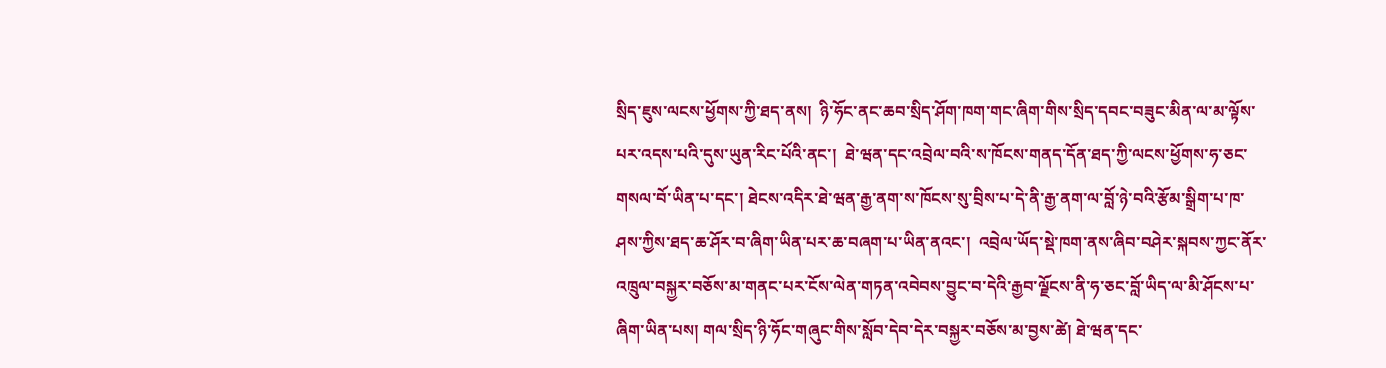སྲིད་ཇུས་ལངས་ཕྱོགས་ཀྱི་ཐད་ནས།  ཉི་ཧོང་ནང་ཆབ་སྲིད་ཤོག་ཁག་གང་ཞིག་གིས་སྲིད་དབང་བཟུང་མིན་ལ་མ་ལྟོས་པར་འདས་པའི་དུས་ཡུན་རིང་པོའི་ནང་།  ཐེ་ཝན་དང་འབྲེལ་བའི་ས་ཁོངས་གནད་དོན་ཐད་ཀྱི་ལངས་ཕྱོགས་ཧ་ཅང་གསལ་བོ་ཡིན་པ་དང་། ཐེངས་འདིར་ཐེ་ཝན་རྒྱ་ནག་ས་ཁོངས་སུ་བྲིས་པ་དེ་ནི་རྒྱ་ནག་ལ་བློ་ཉེ་བའི་རྩོམ་སྒྲིག་པ་ཁ་ཤས་ཀྱིས་ཐད་ཆ་ཤོར་བ་ཞིག་ཡིན་པར་ཆ་བཞག་པ་ཡིན་ནའང་།  འབྲེལ་ཡོད་སྡེ་ཁག་ནས་ཞིབ་བཤེར་སྐབས་ཀྱང་ནོར་འཁྲུལ་བསྐྱར་བཅོས་མ་གནང་པར་ངོས་ལེན་གཏན་འབེབས་བྱུང་བ་དེའི་རྒྱབ་ལྗོངས་ནི་ཧ་ཅང་བློ་ཡིད་ལ་མི་ཤོངས་པ་ཞིག་ཡིན་པས། གལ་སྲིད་ཉི་ཧོང་གཞུང་གིས་སློབ་དེབ་དེར་བསྐྱར་བཅོས་མ་བྱས་ཚེ། ཐེ་ཝན་དང་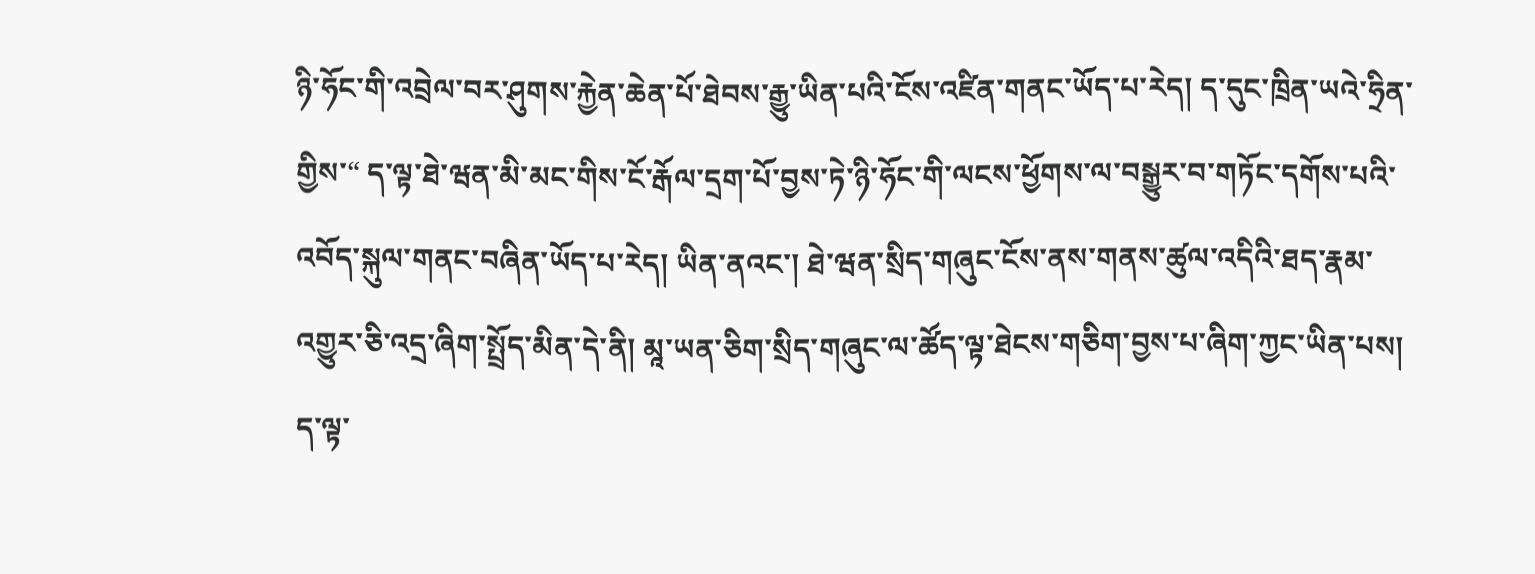ཉི་ཧོང་གི་འབྲེལ་བར་ཤུགས་རྐྱེན་ཆེན་པོ་ཐེབས་རྒྱུ་ཡིན་པའི་ངོས་འཛིན་གནང་ཡོད་པ་རེད། ད་དུང་ཁྲིན་ཡའེ་ཧྲིན་གྱིས་“ ད་ལྟ་ཐེ་ཝན་མི་མང་གིས་ངོ་རྒོལ་དྲག་པོ་བྱས་ཏེ་ཉི་ཧོང་གི་ལངས་ཕྱོགས་ལ་བསྒྱུར་བ་གཏོང་དགོས་པའི་འབོད་སྐུལ་གནང་བཞིན་ཡོད་པ་རེད། ཡིན་ནའང་། ཐེ་ཝན་སྲིད་གཞུང་ངོས་ནས་གནས་ཚུལ་འདིའི་ཐད་རྣམ་འགྱུར་ཅི་འདྲ་ཞིག་སྤྲོད་མིན་དེ་ནི། མཱ་ཡན་ཅིག་སྲིད་གཞུང་ལ་ཚོད་ལྟ་ཐེངས་གཅིག་བྱས་པ་ཞིག་ཀྱང་ཡིན་པས། ད་ལྟ་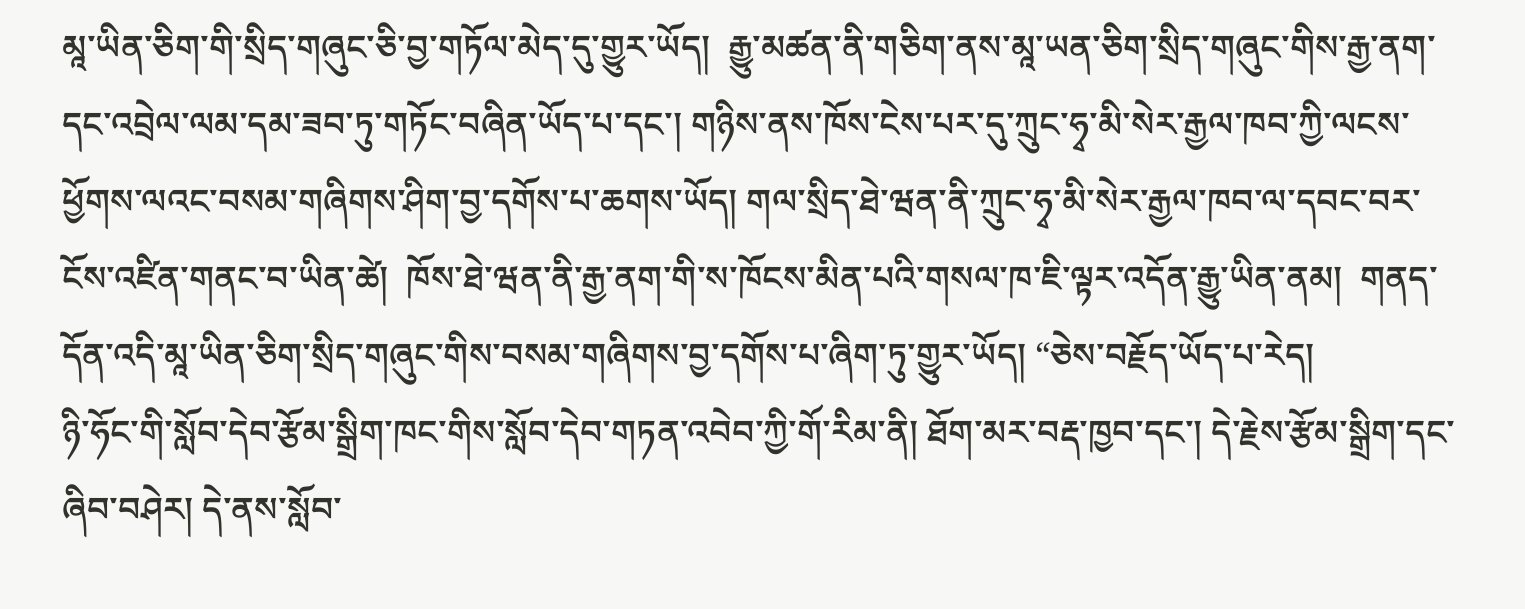མཱ་ཡིན་ཅིག་གི་སྲིད་གཞུང་ཅི་བྱ་གཏོལ་མེད་དུ་གྱུར་ཡོད།  རྒྱུ་མཚན་ནི་གཅིག་ནས་མཱ་ཡན་ཅིག་སྲིད་གཞུང་གིས་རྒྱ་ནག་དང་འབྲེལ་ལམ་དམ་ཟབ་ཏུ་གཏོང་བཞིན་ཡོད་པ་དང་། གཉིས་ནས་ཁོས་ངེས་པར་དུ་ཀྲུང་ཧྭ་མི་སེར་རྒྱལ་ཁབ་ཀྱི་ལངས་ཕྱོགས་ལའང་བསམ་གཞིགས་ཤིག་བྱ་དགོས་པ་ཆགས་ཡོད། གལ་སྲིད་ཐེ་ཝན་ནི་ཀྲུང་ཧྭ་མི་སེར་རྒྱལ་ཁབ་ལ་དབང་བར་ངོས་འཛིན་གནང་བ་ཡིན་ཚེ།  ཁོས་ཐེ་ཝན་ནི་རྒྱ་ནག་གི་ས་ཁོངས་མིན་པའི་གསལ་ཁ་ཇི་ལྟར་འདོན་རྒྱུ་ཡིན་ནམ།  གནད་དོན་འདི་མཱ་ཡིན་ཅིག་སྲིད་གཞུང་གིས་བསམ་གཞིགས་བྱ་དགོས་པ་ཞིག་ཏུ་གྱུར་ཡོད། “ཅེས་བརྗོད་ཡོད་པ་རེད།
ཉི་ཧོང་གི་སློབ་དེབ་རྩོམ་སྒྲིག་ཁང་གིས་སློབ་དེབ་གཏན་འབེབ་ཀྱི་གོ་རིམ་ནི། ཐོག་མར་བརྡ་ཁྱབ་དང་། དེ་རྗེས་རྩོམ་སྒྲིག་དང་ཞིབ་བཤེར། དེ་ནས་སློབ་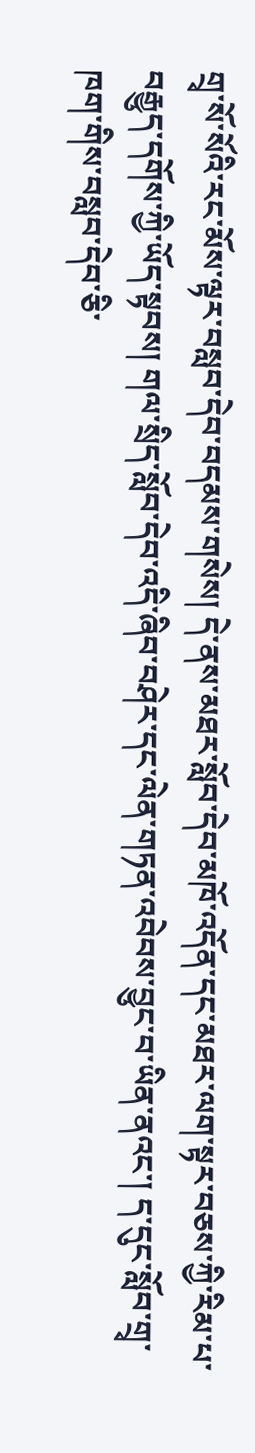གྲྭ་སོ་སོའི་རང་མོས་ལྟར་བསླབ་དེབ་བདམས་གསེས། དེ་ནས་མཐར་སློབ་དེབ་མཁོ་འདོན་དང་མཐར་ལག་སྟར་བཅས་ཀྱི་རིམ་པ་བརྒྱུད་དགོས་ཀྱི་ཡོད་སྟབས། གལ་སྲིད་སློབ་དེབ་འདི་ཞིབ་བཤེར་དང་ལེན་གཏན་འབེབས་བྱུང་བ་ཡིན་ནའང་། ད་དུང་སློབ་གྲྭ་ཁག་གིས་བསླབ་དེབ་ཅི་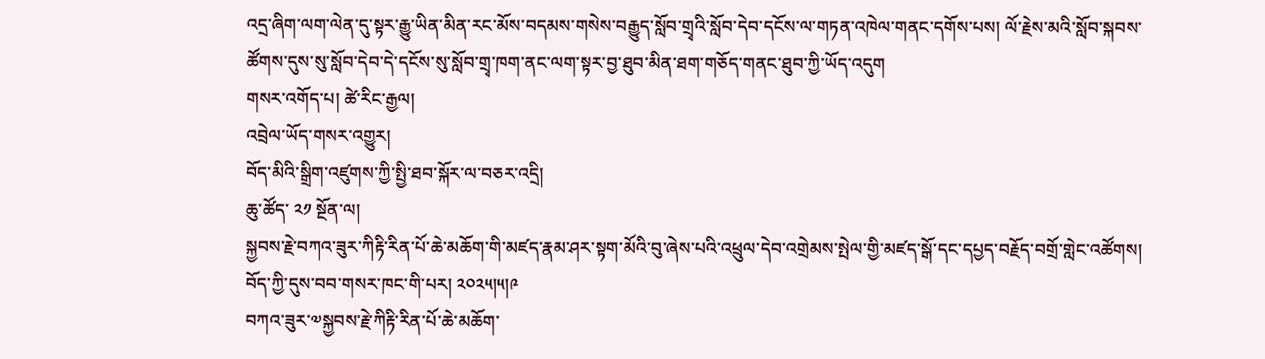འདྲ་ཞིག་ལག་ལེན་དུ་སྟར་རྒྱུ་ཡིན་མིན་རང་མོས་བདམས་གསེས་བརྒྱུད་སློབ་གྲྭའི་སློབ་དེབ་དངོས་ལ་གཏན་འཁེལ་གནང་དགོས་པས། ལོ་རྗེས་མའི་སློབ་སྐབས་ཚོགས་དུས་སུ་སློབ་དེབ་དེ་དངོས་སུ་སློབ་གྲྭ་ཁག་ནང་ལག་སྟར་བྱ་ཐུབ་མིན་ཐག་གཅོད་གནང་ཐུབ་ཀྱི་ཡོད་འདུག
གསར་འགོད་པ། ཚེ་རིང་རྒྱལ།
འབྲེལ་ཡོད་གསར་འགྱུར།
བོད་མིའི་སྒྲིག་འཛུགས་ཀྱི་སྤྱི་ཐབ་སྐོར་ལ་བཅར་འདྲི།
ཆུ་ཚོད་ ༢༡ སྔོན་ལ།
སྐྱབས་རྗེ་བཀའ་ཟུར་ཀིརྟི་རིན་པོ་ཆེ་མཆོག་གི་མཛད་རྣམ་ཤར་སྟག་མོའི་བུ་ཞེས་པའི་འཕྲུལ་དེབ་འགྲེམས་སྤེལ་གྱི་མཛད་སྒོ་དང་དཔྱད་བརྗོད་བགྲོ་གླེང་འཚོགས། བོད་ཀྱི་དུས་བབ་གསར་ཁང་གི་པར། ༢༠༢༥།༥།༩
བཀའ་ཟུར་༧སྐྱབས་རྗེ་ཀིརྟི་རིན་པོ་ཆེ་མཆོག་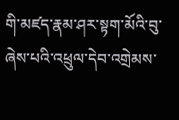གི་མཛད་རྣམ་ཤར་སྟག་མོའི་བུ་ཞེས་པའི་འཕྲུལ་དེབ་འགྲེམས་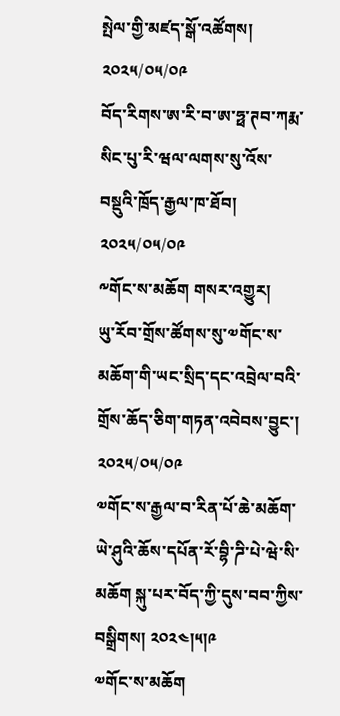སྤེལ་གྱི་མཛད་སྒོ་འཚོགས།
༢༠༢༥/༠༥/༠༩
བོད་རིགས་ཨ་རི་བ་ཨ་ཧྥ་ཊབ་ཀརྨ་སིང་པུ་རི་ཝལ་ལགས་སུ་འོས་བསྡུའི་ཁྲོད་རྒྱལ་ཁ་ཐོབ།
༢༠༢༥/༠༥/༠༩
༸གོང་ས་མཆོག གསར་འགྱུར།
ཡུ་རོབ་གྲོས་ཚོགས་སུ་༧གོང་ས་མཆོག་གི་ཡང་སྲིད་དང་འབྲེལ་བའི་གྲོས་ཆོད་ཅིག་གཏན་འབེབས་བྱུང་།
༢༠༢༥/༠༥/༠༩
༧གོང་ས་རྒྱལ་བ་རིན་པོ་ཆེ་མཆོག་ཡེ་ཤུའི་ཆོས་དཔོན་རོ་བྷི་ཌི་པེ་ཝེ་སི་མཆོག སྐུ་པར་བོད་ཀྱི་དུས་བབ་ཀྱིས་བསྒྲིགས། ༢༠༢༤།༥།༩
༧གོང་ས་མཆོག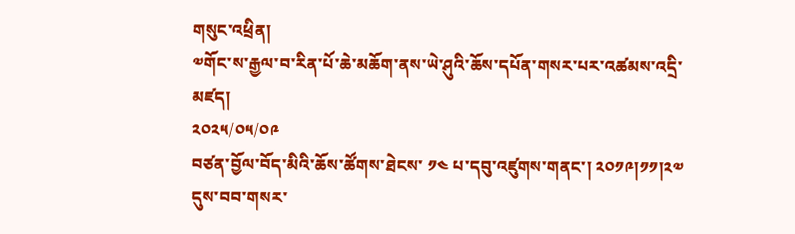གསུང་འཕྲིན།
༧གོང་ས་རྒྱལ་བ་རིན་པོ་ཆེ་མཆོག་ནས་ཡེ་ཤུའི་ཆོས་དཔོན་གསར་པར་འཚམས་འདྲི་མཛད།
༢༠༢༥/༠༥/༠༩
བཙན་བྱོལ་བོད་མིའི་ཆོས་ཚོགས་ཐེངས་ ༡༤ པ་དབུ་འཛུགས་གནང་། ༢༠༡༩།༡༡།༢༧ དུས་བབ་གསར་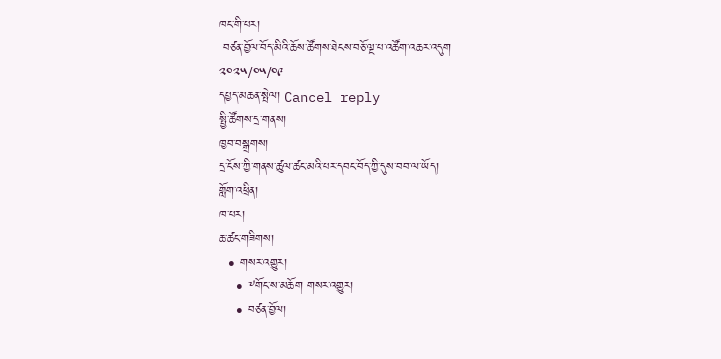ཁང་གི་པར།
 བཙན་བྱོལ་བོད་མིའི་ཆོས་ཚོགས་ཐེངས་བཅོ་ལྔ་པ་འཚོག་འཆར་འདུག
༢༠༢༥/༠༥/༠༩
དཔྱད་མཆན་སྤེལ། Cancel reply
སྤྱི་ཚོགས་དྲ་གནས།
ཁྱབ་བསྒྲགས།
དྲ་ངོས་ཀྱི་གནས་ཚུལ་ཚང་མའི་པར་དབང་བོད་ཀྱི་དུས་བབ་ལ་ཡོད།
གློག་འཕྲིན།
ཁ་པར།
ཆ་ཚང་གཟིགས།
  • གསར་འགྱུར།
    • ༸གོང་ས་མཆོག གསར་འགྱུར།
    • བཙན་བྱོལ།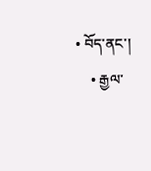• བོད་ནང་།
    • རྒྱལ་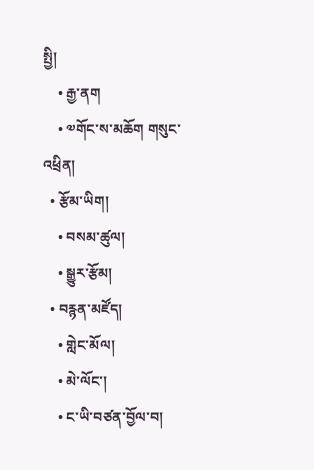སྤྱི།
    • རྒྱ་ནག
    • ༧གོང་ས་མཆོག གསུང་འཕྲིན།
  • རྩོམ་ཡིག།
    • བསམ་ཚུལ།
    • སྒྱུར་རྩོམ།
  • བརྙན་མཛོད།
    • གླེང་མོལ།
    • མེ་ལོང་།
    • ང་ཡི་བཙན་བྱོལ་བ།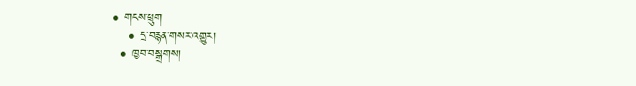• གངས་ཕྲུག
    • དྲ་བརྙན་གསར་འགྱུར།
  • ཁྱབ་བསྒྲགས།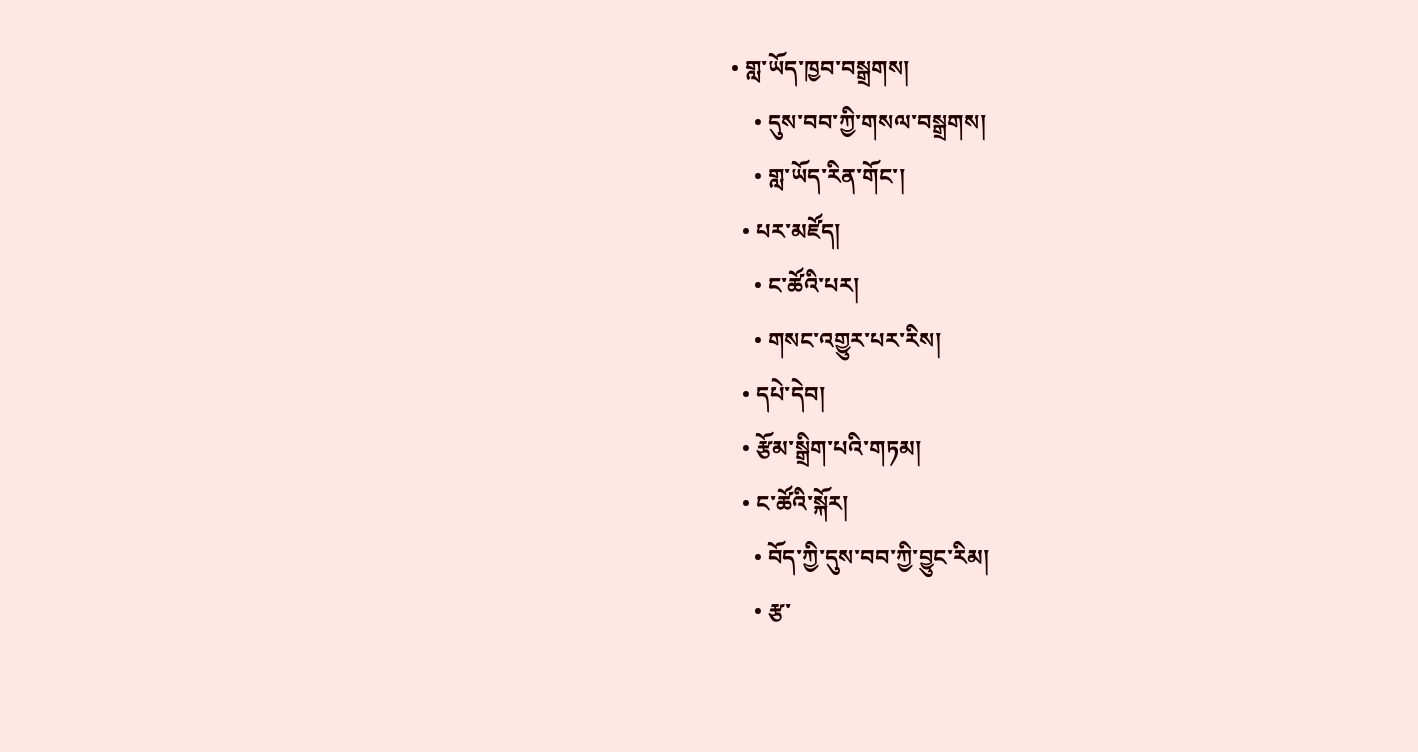• གླ་ཡོད་ཁྱབ་བསྒྲགས།
    • དུས་བབ་ཀྱི་གསལ་བསྒྲགས།
    • གླ་ཡོད་རིན་གོང་།
  • པར་མཛོད།
    • ང་ཚོའི་པར།
    • གསང་འགྱུར་པར་རིས།
  • དཔེ་དེབ།
  • རྩོམ་སྒྲིག་པའི་གཏམ།
  • ང་ཚོའི་སྐོར།
    • བོད་ཀྱི་དུས་བབ་ཀྱི་བྱུང་རིམ།
    • རྩ་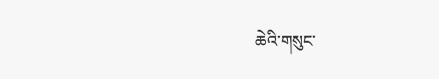ཆེའི་གསུང་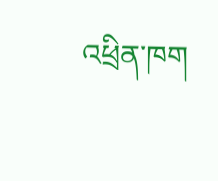འཕྲིན་ཁག